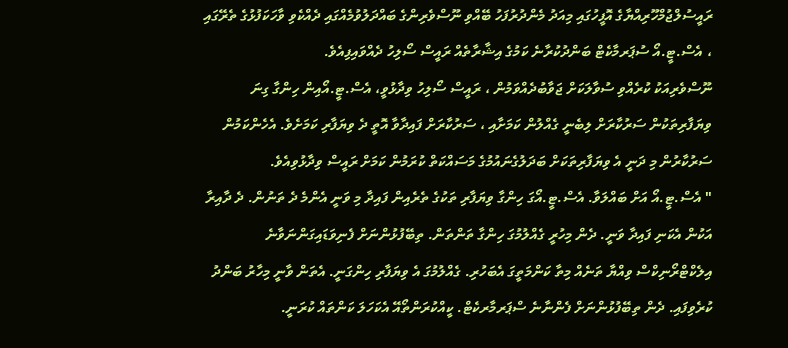ރައީސުލްޖުމްހޫރިއްޔާގެ އޮފީހުގައި މިއަދު މެންދުރުފަހު ބޭއްވި ނޫސްވެރިންގެ ބައްދަލުވުމެއްގައި ދެއްކެވި ވާހަކަފުޅުގެ ތެރޭގައި ، އެސް.ޓީ.އޯ ސުޕަރމާކެޓް ބަންދުކުރާނެ ކަމުގެ އިޝާރާތެއް ރައީސް ސޯލިހު ދެއްވައިފިއެވެ.
ނޫސްވެރިއަކު ކުރެއްވި ސުވާލަކަށް ޖަވާބުދެއްވަމުން ، ރައީސް ސޯލިހު ވިދާޅުވީ، އެސް.ޓީ.އޯއިން ހިންގާ ގިނަ ވިޔަފާރިތަކުން ސަރުކާރަށް ލިބެނީ ގެއްލުން ކަމަށާއި ، ސަރުކާރަށް ފައިދާވާ އޮތީ ދެ ވިޔަފާރި ކަމަށެވެ. އެހެންކަމުން ސަރުކާރުން މި ދަނީ އެ ވިޔަފާރިތަކަށް ބަދަލުގެނައުމުގެ މަސައްކަތް ކުރަމުން ކަމަށް ރައީސް ވިދާޅުވިއެވެ.
" އެސް.ޓީ.އޯ އަށް ބައްލަވާ. އެސް.ޓީ.އޯގަ ހިންގާ ވިޔަފާރި ތަކުގެ ތެރެއިން ފައިދާ މި ވަނީ އެންމެ ދެ ތަނުން. ދެ ދާއިރާ އަކުން އެކަނި ފައިދާ ވަނީ. ދެން މިހުރީ ގެއްލުމުގަ ހިންގާ ތަންތަން. ތިބޭފުޅުންނަށް ފެނިވަޑައިގަންނަވާނެ އިލެކްޓްރޯނިކްސް ވިއްޔާ ތަނެއް މިތާ ކަންމަތީގަ އެބަހުރި. ގެއްލުމުގަ އެ ވިޔަފާރި ހިންގަނީ. އެތަން ވާނީ މިހާރު ބަންދު ކުރެވިފައި. ދެން ތިބޭފުޅުންނަށް ފެންނާނެ ސްޕަރމާރކެޓް. ކީއްކުރަންތޯއޭ އެކަހަލަ ކަންތައް ކުރަނީ.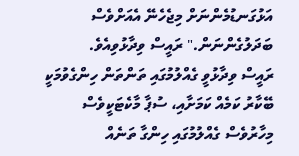އަޅުގަނޑުމެންނަށް މިޖެހެނޭ އެއަށްވެސް ބަދަލުގެންނަން." ރައީސް ވިދާޅުވިއެވެ.
ރައީސް ވިދާޅުވީ ގެއްލުމުގައި ތަންތަން ހިންގެވުމަކީ ބޭކާރު ކަމެއް ކަމަށާއި، ސުޕާ މާކެޓަކީވެސް މިހާރުވެސް ގެއްލުމުގައި ހިންގާ ތަނެއް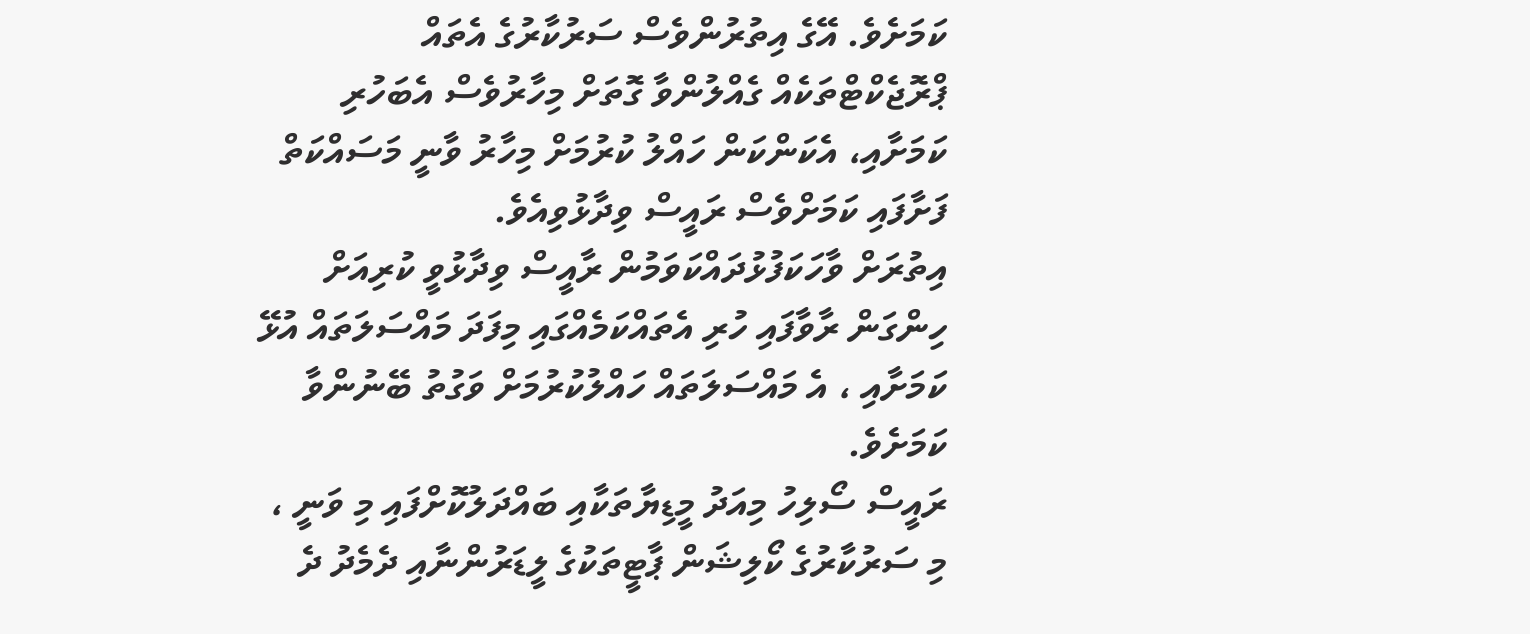ކަމަށެވެ. އޭގެ އިތުރުންވެސް ސަރުކާރުގެ އެތައް ޕްރޮޖެކްޓްތަކެއް ގެއްލުންވާ ގޮތަށް މިހާރުވެސް އެބަހުރި ކަމަށާއި، އެކަންކަން ހައްލު ކުރުމަށް މިހާރު ވާނީ މަސައްކަތް ފަށާފައި ކަމަށްވެސް ރައީސް ވިދާޅުވިއެވެ.
އިތުރަށް ވާހަކަފުޅުދައްކަވަމުން ރާއީސް ވިދާޅުވީ ކުރިއަށް ހިންގަން ރާވާފައި ހުރި އެތައްކަމެއްގައި މިފަދަ މައްސަލަތައް އުޅޭ ކަމަށާއި ، އެ މައްސަލަތައް ހައްލުކުރުމަށް ވަގުތު ބޭނުންވާ ކަމަށެވެ.
ރައީސް ސޯލިހު މިއަދު މީޑިޔާތަކާއި ބައްދަލުކޮށްފައި މި ވަނީ ، މި ސަރުކާރުގެ ކޯލިޝަން ޕާޓީތަކުގެ ލީޑަރުންނާއި ދެމެދު ދެ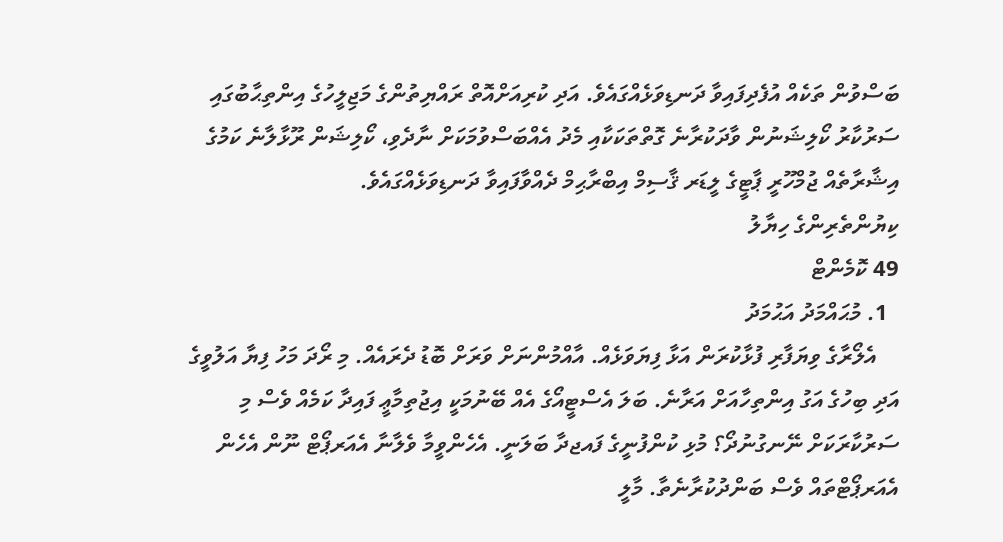ބަސްވުން ތަކެއް އުފެދިފައިވާ ދަނޑިވަޅެއްގައެވެ. އަދި ކުރިއަށްއޮތް ރައްޔިތުންގެ މަޖިލީހުގެ އިންތިޙާބުގައި ސަރުކާރު ކޯލިޝަނުން ވާދަކުރާނެ ގޮތްތަކަކާއި މެދު އެއްބަސްވުމަކަށް ނާދެވި، ކޯލިޝަން ރޫޅާލާނެ ކަމުގެ އިޝާރާތެއް ޖުމްހޫރީ ޕާޓީގެ ލީޑަރ ޤާސިމް އިބްރާޙިމް ދެއްވާފައިވާ ދަނޑިވަޅެއްގައެވެ.
ކިޔުންތެރިންގެ ހިޔާލު
49 ކޮމެންޓް
  1. މުޙައްމަދު އަޙުމަދު
    އެލޯރާގެ ވިޔަފާރި ފުޅާކުރަން އަޅާ ފިޔަވަޅެއް. އާއްމުންނަށް ވަރަށް ބޮޑު ދެރައެއް. މި ރޯދަ މަހު ފިޔާ އަލުވީގެ އަދި ބިހުގެ އަގު އިންތިހާއަށް އަރާނެ. ބަލަ އެސްޓީއޯގެ އެއް ބޭނުމަކީ އިޖުތިމާޢީ ފައިދާ ކަމެއް ވެސް މި ސަރުކާރަކަށް ނޭނގުނުދޯ؟ މުޅި ކުންފުނީގެ ފައޖދާ ބަލަނީ. އެހެންވީމާ ވެލާނާ އެއަރޕޯޓް ނޫން އެހެން އެއަރޕޯޓްތައް ވެސް ބަންދުކުރާނެތާ. މާލީ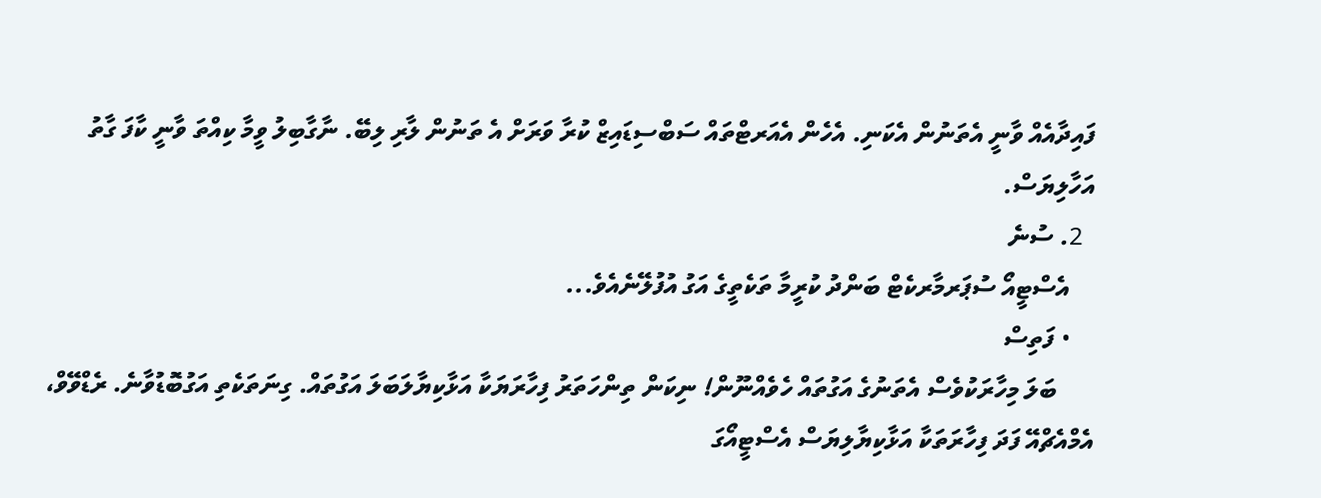ފައިދާއެއް ވާނީ އެތަނުން އެކަނި. އެހެން އެއަރޓްތައް ސަބްސިޑައިޒް ކުރާ ވަރަށް އެ ތަނުން ލާރި ލިބޭ. ނާގާބިލު ވީމާ ކިއްތަ ވާނީ ކާފަ ގާތު އަހާލިޔަސް.
  2. ސުނެ
    އެސްޓީއޯ ސުޕަރމާރކެޓް ބަންދު ކުރީމާ ތަކެތީގެ އަގު އުފުލޭނެއެވެ...
    • ފަތިސް
      ބަލަ މިހާރަކުވެސް އެތަނުގެ އަގުތައް ހެވެއްނޫން! ނިކަން ތިންހަތަރު ފިހާރަޔަކާ އަޅާކިޔާލަބަލަ އަގުތައް. ގިނަތަކެތި އަގުބޮޑުވާނެ. ރެޑްވޭވް، އެމްއެޗްއޭ ފަދަ ފިހާރަތަކާ އަޅާކިޔާލިޔަސް އެސްޓީއޯގަ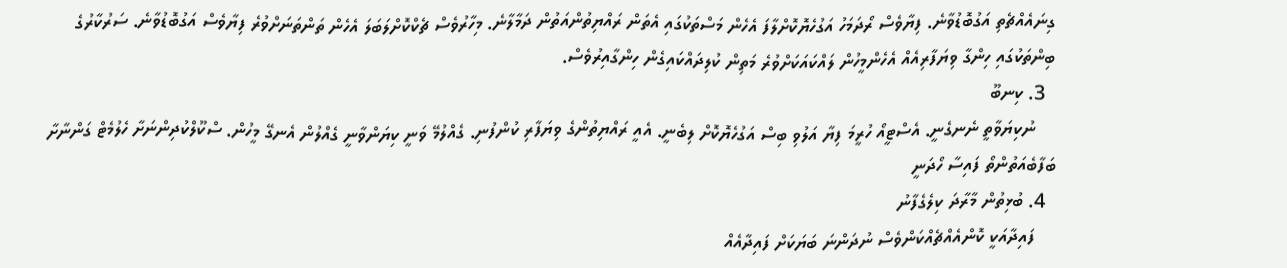ގިނައެއްޗެތި އަގުބޮޑުވާނެ. ފިޔާވެސް ރޯދަމަހު އަގުހެޔޮކޮށްލާފަ އެހެން މަސްތަކުގައި އެތަން ރައްޔިތުންއަތުން ދަމާލާނެ. މިހާރުވެސް ޗެކްކޮށްލަބަލަ އެހެން ތަންތަނަށްވުރެ ފިޔާވެސް އަގުބޮޑުވާނެ. ސަރުކާރުގެ ބިންތަކުގައި ހިންގާ ވިޔަފާރިއެއް އެހެންމީހުން ލައްކައަކަށްވުރެ މަތިން ކުލިދައްކައިގެން ހިންގާއިރުވެސް.
  3. ކިނބޫ
    ނުކިޔަވާތީ ނެނގެނީ. އެސްޓީއޯ ހުރީމަ ފިޔާ އަލުވި ބިސް އަގުހެޔޮކޮށް ލިބެނީ. އެއީ ރައްޔިތުންގެ ވިޔަފާރި ކުންފުނި. ގެއްލުމޭ ވަނީ ކިޔަންވާނީ ގެއްލުން އެނގޭ މީހުން. ސްކޫލްކުދިންނަށާ ހެލުމެޓް ގަންނާށާ ބަފާބެއަތުންތޯ ފައިސާ ހޯދަނީ
  4. ބުޅިތުން މާރާދަ ކިލެގެފާނު
    ފައިދާއަކީ ކޮންއެއްޗެއްކަންވެސް ނުދަންނަ ބަޔަކަށް ފައިދާއެއް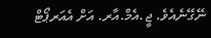ނޭގޭނެއެވެ. ޖީ.އެމް.އާރ. އަށް އެއަރޕޯޓް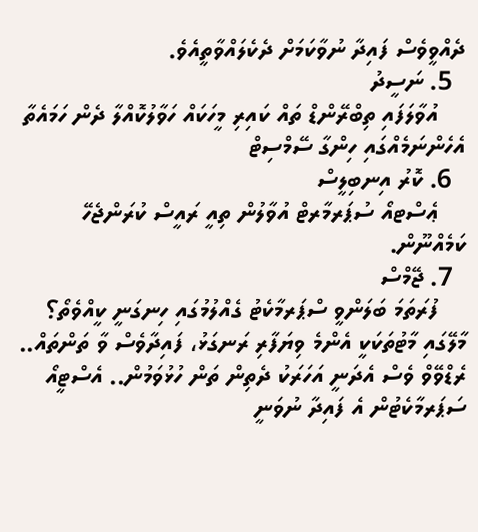ދެއްވީވެސް ފައިދާ ނުވާކަމަށް ދެކެލައްވާތީއެވެ.
  5. ނަސީދު
    އުވާލަފައި ތިބްރޭންޑް ތައް ކައިރި މީހަކައް ހަވާލުކޮއްލާ ދެން ހަމައެތާ އެހެންނަމެއްގައި ހިންގާ ސޭމްސިޓް
  6. ކޮރު އިނބިލީސް
    ޢެސްޓއޯ ސުޕަރމާރޓް އުވާލުން ތިއީ ރައީސް ކުރަންޖެހޭ ކަމެއްނޫން.
  7. ޖޭމްސް
    ފުރަތަމަ ބަލަންވީ ސްޕަރމާކެޓު ގެއްލުމުގައި ހިނގަނީ ކީއްވެތޯ؟ މާލޭގައި މާޓުތަކަކީ އެންމެ ވިޔަފާރި ރަނގަޅު، ފައިދާވެސް ވާ ތަންތައް.. ރެޑްވޭވް ވެސް އެދަނީ އަހަރަކު ދެތިން ތަން ހުޅުވަމުން.. އެސްޓީއޯ ސަޕަރމާކެޓުން އެ ފައިދާ ނުވަނީ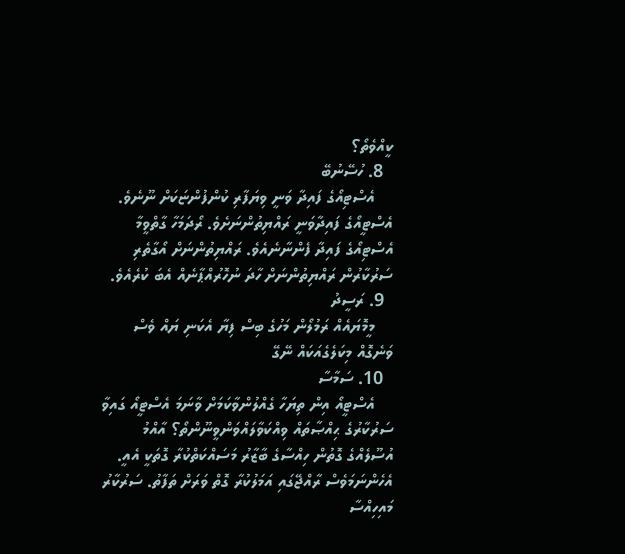ކީއްވެތޯ؟
  8. ހުސޭނުބޭ
    އެސްޓިއޯގެ ފައިދާ ވަނީ ވިޔަފާރި ކުންފުންޏަކަށް ނޫނެވެ. އެސްޓީއޯގެ ފައިދާވަނީ ރައްޔިތުންނަށެވެ. ރޯދަމަހާ ގާތްވީމާ އެސްޓިއޯގެ ފައިދާ ފެންނާނެއެވެ. ރައްޔިތުންނަށް އޯގާތެރި ސަރުކާރުން ރައްޔިތުންނަށް ހާދަ ނުހޮރުއްޕާނެއް އެބަ ކުރެއެވެ.
  9. ރަސީދު
    މީމޮޔައެއް ރަމުލޯން މަހުގެ ބިސް ފިޔާ އެކަނި ޔައް ވެސް ވަނެގޮއް މިކަލެގެއަކައް ނޭގޭ
  10. ސަމާސާ
    އެސްޓީއޯ އިން ތިޔަހާ ގެއްލުންވާކަމަށް ވާނަމަ އެސްޓީއޯ ގައިވާ ސަރުކާރުގެ ޙިއްޞާތައް ވިއްކަވާލައްވަންވީނޫންތޯ؟ އާއްމު އުސޫލެއްގެ ގޮތުން ހިއްސާގެ ބާޒާރު މަސައްކަތްކުރާ ގޮތަކީ އެއީ. އެހެންނަމަވެސް ރާއްޖޭގައި އަމަލުކުރާ ގޮތް ވަރަށް ތަފާތު. ސަރުކާރު މައިހިއްސާ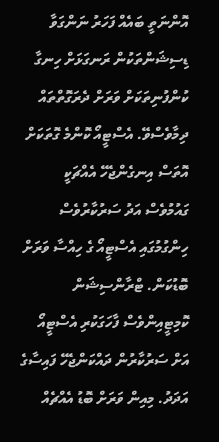އޮންނަތީ ބައެއް ފަހަރު ނަންގަވާ ޑިސިޝަންތަކުން ރަނގަޅަށް ހިނގާ ކުންފުނިތަކަށް ވަރަށް ދެރަގޮތްތައް ދިމާވެސްވޭ. އެސްޓީއޯ ކޮންމެ ގޮތަކަށް އޮތަސް އިނގެންޖެހޭ އެއްޗަކީ ގައުމުވެސް އަދު ސަރުކާރުވެސް ހިންގުމުގައި އެސްޓީއޯ ގެ ހިއްސާ ވަރަށް ބޮޑުކަން. ޓްރާންސިޝަން ކޮމިޓީއިންވެސް ފާހަގަކުރި އެސްޓީއޯ އަށް ސަރުކާރުން ދައްކަންޖެހޭ ފައިސާގެ އަދަދު. މިއިން ވަރަށް ބޮޑު އެއްޗެއް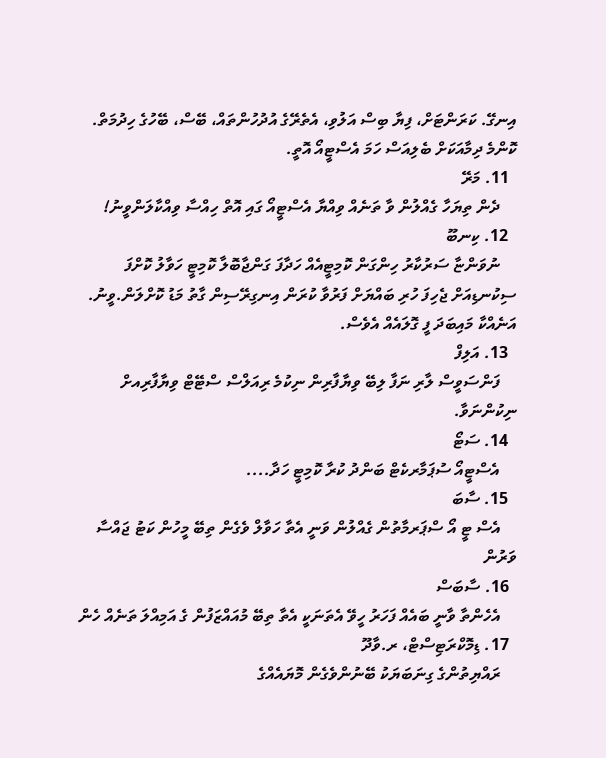އިނގޭ. ކަރަންޓަށް، ފިޔާ ބިސް އަލުވި، އެތެރޭގެ އުދުހުންތައް، ބޭސް، ބޭހުގެ ހިދުމަތް. ކޮންމެ ދިމާއަކަށް ބެލިއަސް ހަމަ އެސްޓީއޯ އޮތީ.
  11. މަރޭ
    ދެން ތިޔަހާ ގެއްލުން ވާ ތަނެއް ވިއްޔާ އެސްޓީއޯ ގައި އޮތް ހިއްސާ ވިއްކާލަންވީނު!
  12. ކިނބޫ
    ނުވަންޏާ ސަރުކާރު ހިންގަން ކޮމިޓީއެއް ހަދާފަ ގަންޖާބޮލާ ކޮމިޓީ ހަވާލު ކޮށްފަ ސިކުނޑިއަށް ޖެހިފަ ހުރި ބައްޔަށް ފަރުވާ ކުރަން އިނގިރޭސިން ގާތު މަޑު ކޮށްލަން.ވީނު. އަނެއްކާ މައިބަދަ ފީ ގޮލައެއް އެވެސް.
  13. އަލިފް
    ފަންސަވީސް ލާރި ނަފާ ލިބޭ ވިޔާފާރިން ނިކުމެ ރިއަލްސް ސްޓޭޓް ވިޔާފާރިއށް ނިކުންނަވާ.
  14. ސަޓޯ
    އެސްޓީއޯ ސުޕަމާރކެޓް ބަންދު ކުރާ ކޮމިޓީ ހަދާ....
  15. ސާބަ
    އެސް ޓީ އޯ ސްޕަރމާތުން ގެއްލުން ވަނީ އެތާ ހަވާލް ވެގެން ތިބޭ މީހުން ކަޓު ޖައްސާ ވަރުން
  16. ސާބަސް
    އެހެންތާ ވާނީ ބައެއް ފަހަރު ހީވޭ އެތަނަކީ އެތާ ތިބޭ މުއައްޒަފުން ގެ އަމިއްލަ ތަނެއް ހެން
  17. ޑިމޮކްރަޓިސްޓް، ރ.ވާދޫ
    ރައްޔިތުންގެ ގިނަބަޔަކު ބޭނުންވެގެން މޮޔައެއްގެ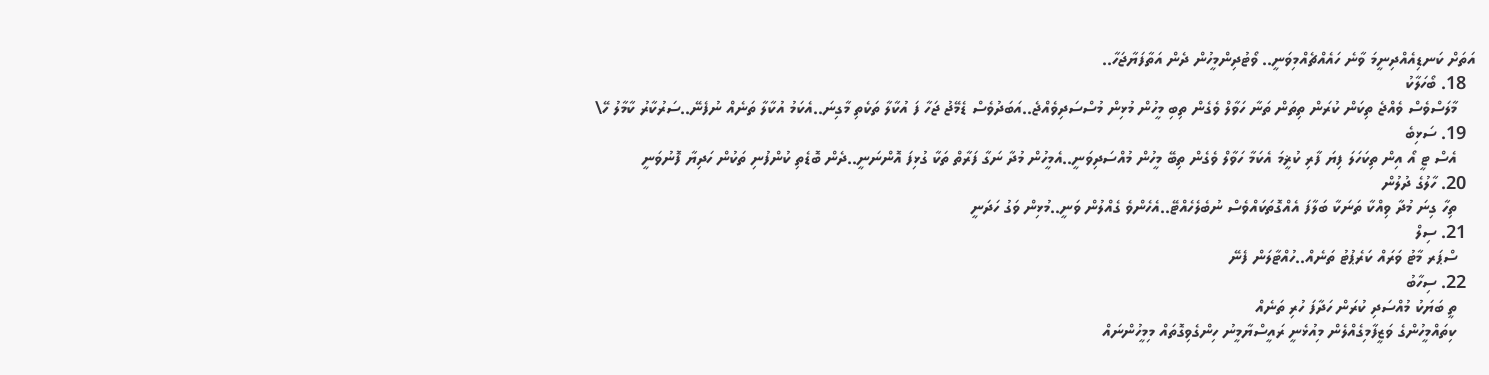އަތަށް ކަނޑިއެއްދިނީމަ ވާނެ ހައެއްޗެއްމިވަނީ.. ވޯޓުދިންމީހުން ދެން އަތާފަޔާޖަހާ..
  18. ބޯހަލާކު
    މާލަސްވެސް ވެއްޖެ ތިކަން ކުރަން ތިތަން ތަނާ ހަވާލް ވެގެން ތިބި މީހުން މުޅިން މުސްސަދިވެއްޖެ..އަބަދުވެސް ޑެމޭޖު ޖަހާ ފަ އުކާލާ ތަކެތި މާގިނަ..އެކަމު އުކާލާ ތަނެއް ނުފެނޭ..ސަރުކާރު ކާމާލު ހޭ\
  19. ސަޅިބެ
    އެސް ޓީ އޯ އިން ތިކަހަލަ ފިޔަ ފާރި ކުޜީމަ އެކަމާ ހަވާލް ވެގެން ތިބޭ މީހުން މުއްސަދިވަނީ..އެމީހުން މުދާ ނަގާ ފަރާތް ތަކާ ގުޅިފަ އޮންނަނީ..ދެން ބޮޑެތި ކުންފުނި ތަކުން ހަދިޔާ ފޮނުވަނީ
  20. ހާލުގެ ދުލުން
    ތިހާ ގިނަ މުދާ ވިއްކާ ތަނަކާ ބަލާފަ އެއްގޮތަކައްވެސް ނުބެލެހެއްޓޭ..އެހެންވެ ގެއްލުން ވަނީ..މުޅިން ވަގު ހަދަނީ
  21. ސިލް
    ސްޕަރ މާޓު ވަރައް ކަރެޕުޓު ތަނެއް..ހުއްޓާލަން ފެނޭ
  22. ސިހާބު
    ތީ ބަޔަކު މުއްސަދި ކުރަން ހަދާފަ ހުރި ތަނެއް
    ކިތައްމީހުންގެ ވަޒީފާމިގެއްލެން މިއުޅެނީ ރައީސްޔާމީނު ހިންގެވިގޮތައް މިމީހުންނައް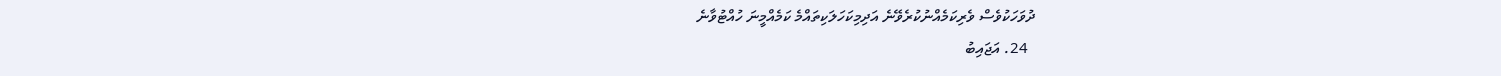ދުވަހަކުވެސް ވެރިކަމެއްނުކުރެވޭނެ އަދިމިކަހަލަކިތައްމެ ކަމެއްމީނަ ހުއްޓުވާނެ
  24. އަޖައިބު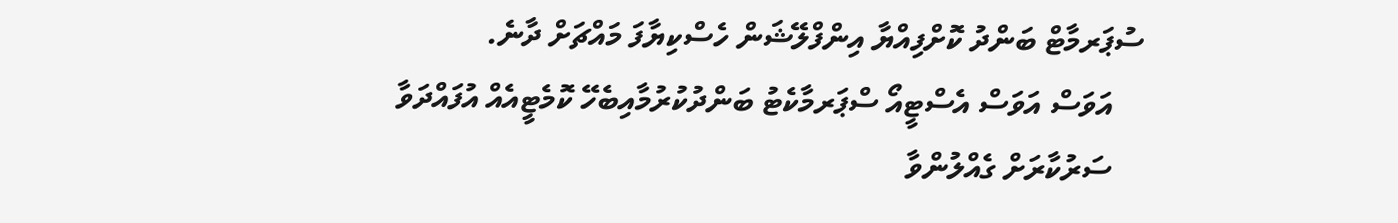ސުޕަރމާޓް ބަންދު ކޮށްފިއްޔާ އިންފްލޭޝަން ހެސްކިޔާފަ މައްޗަށް ދާނެ.
    އަވަސް އަވަސް އެސްޓީއޯ ސްޕަރމާކެޓު ބަންދުކުރުމާއިބެހޭ ކޮމެޓީއެއް އުފައްދަވާ
    ސަރުކާރަށް ގެއްލުންވާ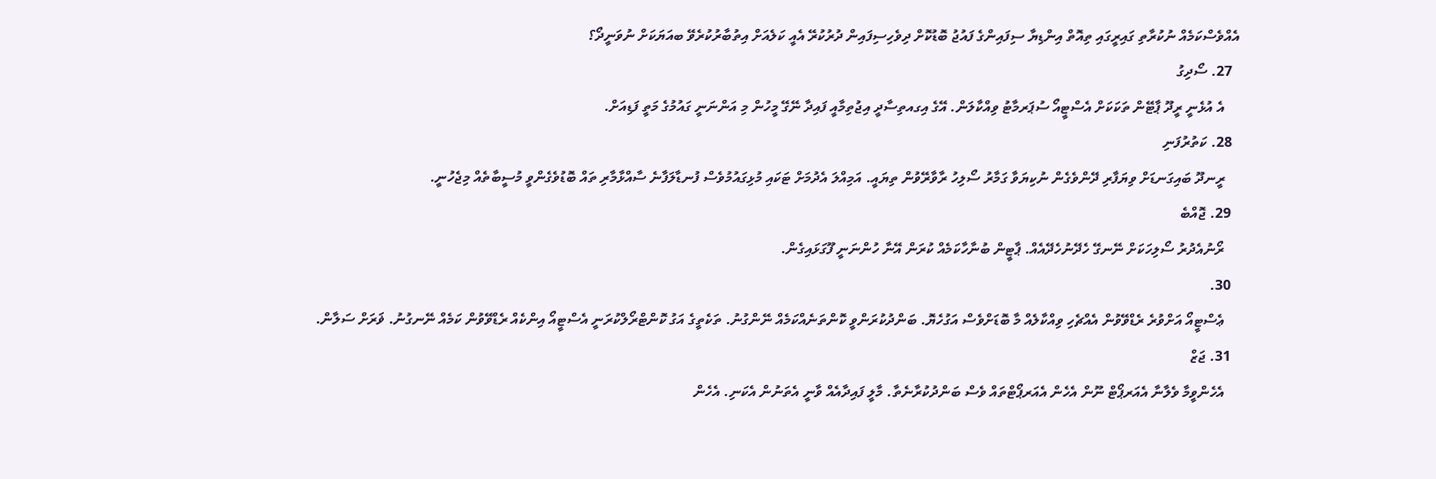އެއްވެސްކަމެއް ނުކުރާތި ގައިރީގައި ތިއޮތް އިންޑިޔާ ސިފައިންގެ ފައުޖު ބޮޑުކޮށް ދިވެހިސިފައިން ދުރުކުރޭ އެއީ ކަލެއަށް އިތުބާރުކުރެވޭ ބއަޔަކަށް ނުވަނީދޯ؟
  27. ސޯދިގު
    އެ އުޅެނީ ރީދޫ ޕާޓޭން ތަކަކަށް އެސްޓީއޯ ސުޕަރމާޓު ވިއްކާލަން. އޭގެ އިގއތިސާދީ އިޖުތިމާއީ ފައިދާ ނޭގޭ މީހުން މި އަންނަނީ ގައުމުގެ މަތީ ފަޑިއަށް.
  28. ކަތުރުފަނި
    ރީނދޫ ބައިގަނޑަށް ވިޔަފާރި ދޭންވެގެން ނުކިޔަވާ ގަމާރު ސޯލިހު ރާވާރޭވުން ތިޔައީ. އަމިއްލަ އެދުމަށް ޓަކައި މުޅިގައުމުވެސް ފުނޑާލަފާނެ ސާއްޅާމާރި ތައް ބޮޑުވެގެންވީ މުސީބާތެއް މިޖެހުނީ.
  29. ޖޮއްބެ
    ރޯނުއެދުރު ސޯލިހަކަށް ނޭނގޭ ހެދޭނުހެދޭއެއް. ޕާޓީން ބުނާހާކަމެއް ކުރަން އޭނާ ހުންނަނީ ފޫގަޅައިގެން.
  30.
    ޢެސްޓީއޯ އަށްވުރެ ރެޑްވޭވުން އެއްޗެހި ވިއްކާލެއް މާ ބޮޑަށްވެސް އަގުހެޔޮ. ބަންދުކުރަންވީ ކޮންތަނެއްކަމެއް ނޭންގުނު. ތަކެތީގެ އަގު ކޮންޓްރޯލްކުރަނީ އެސްޓީއޯ އިންކެއް ރެޑްވޭވުން ކަމެއް ނޭނގުނު. ޥަރަށް ސަލާން.
  31. ޖަޒް
    އެހެންވީމާ ވެލާނާ އެއަރޕޯޓް ނޫން އެހެން އެއަރޕޯޓްތައް ވެސް ބަންދުކުރާނެތާ. މާލީ ފައިދާއެއް ވާނީ އެތަނުން އެކަނި. އެހެން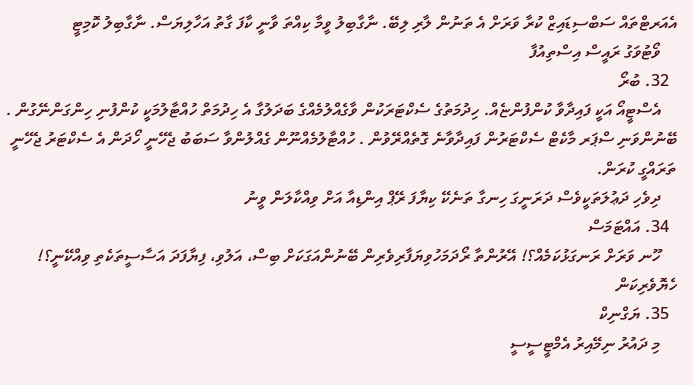އެއަރޓްތައް ސަބްސިޑައިޒް ކުރާ ވަރަށް އެ ތަނުން ލާރި ލިބޭ. ނާގާބިލު ވީމާ ކިއްތަ ވާނީ ކާފަ ގާތު އަހާލިޔަސް. ނާގާބިލު ކޮމިޓީ
    ވޯޓުވަގު ރައީސް އިސްތިއުފާ
  32. ބުރޯ
    އެސްޓީއޯ އަކީ ފައިދާވާ ކުންފުންޏެއް. ހިދުމަތުގެ ސެކްޓަރަކުން ވާގެއްލުމެއްގެ ބަދަލުގާ އެ ހިދުމަތް ހުއްޓާލުމަކީ ކުންފުނި ހިންގަންނޭގުން . ބޭނުންވަނި ސްޕަރ މާކެޓް ސެކްޓަރުން ފައިދާވާނެ ގޮތެއްރޭވުން . ހުއްޓާލުމެއްނޫން ގެއްލުންވާ ސަބަބު ޖެހޭނީ ހޯދަން އެ ސެކްޓަރު ޖެހޭނީ ތަރައްގީ ކުރަން.
    ދިވެހި ދަޢުލަތަކީވެސް ދަރަނީގަ ހިނގާ ތަނެކޭ ކިޔާފަ ރޭޕް އިންޑިއާ އަށް ވިއްކާލަން ވީނު
  34. އައްޓަމަސް
    ހޫނ ވަރަށް ރަނގަޅުކަމެއް؟! އޭރުންތާ ރޯދަމަހުވިޔަފާރިވެރިން ބޭނުންއަގަކަށް ބިސް، އަލުވި، ފިޔާފަދަ އަސާސީތަކެތި ވިއްކޭނީ؟! ހެޔޮވެރިކަން
  35. ޔަގްނިކް
    މި ދައުރު ނިމޭއިރު އެމްޓީސީސީ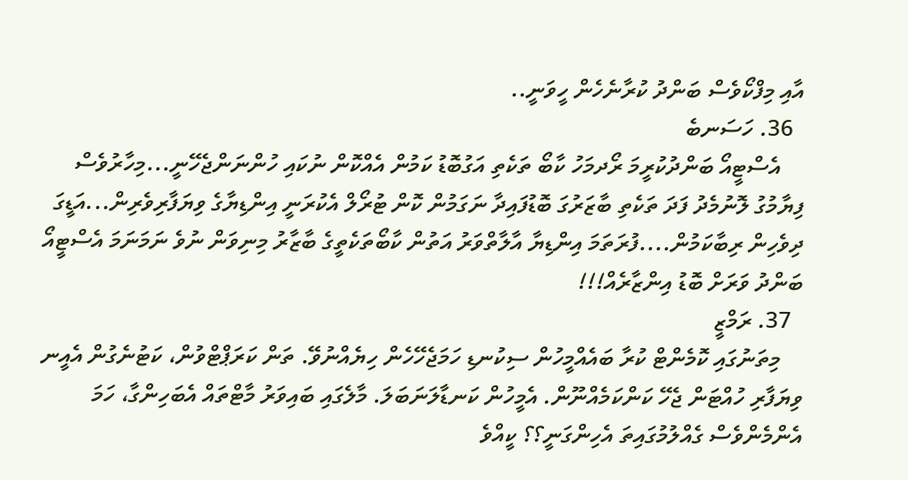އާއި މިފްކޯވެސް ބަންދު ކުރާނެހެން ހީވަނީ..
  36. ހަސަނބެ
    އެސްޓީއޯ ބަންދުކުރީމަ ރޯދމަހު ކާބޯ ތަކެތި އަގުބޮޑު ކަމުން އެއްކޮން ނުކައި ހުންނަންޖެހޭނީ...މިހާރުވެސް ފިޔާމުގު ލޮނުމެދު ފަދަ ތަކެތި ބާޒަރުގަ ބޮޑުފައިދާ ނަގަމުން ކޮން ޓުރޯލް އެކުރަނީ އިންޑިޔާގެ ވިޔަފާރިވެރިން...އަޑީގަ ދިވެހިން ރިބާކަމުން....ފުރަތަމަ އިންޑިޔާ އާލާތްވަރު އަތުން ކާބޯތަކެތީގެ ބާޒާރު މިނިވަން ނުވެ ނަމަނަމަ އެސްޓީއޯ ބަންދު ވަރަށް ބޮޑު އިންޒާރެއް!!!
  37. ރަމްޒީ
    މިތަނުގައި ކޮމެންޓް ކުރާ ބައެއްމީހުން ސިކުނޑި ހަމަޖެހޭހެން ހިޔެއްނުވޭ. ތަން ކަރަޕްޓްވުން، ކަޓުނެގުން އެއީނ ވިޔަފާރި ހުއްޓަން ޖެހޭ ކަންކަމެއްނޫން. އެމީހުން ކަނޑާލަނަބަލަ. މާލެގައި ބައިވަރު މާޓްތައް އެބަހިންގާ، ހަމަ އެންމެންވެސް ގެއްލުމުގައިތަ އެހިންގަނީ؟؟ ކީއްވެ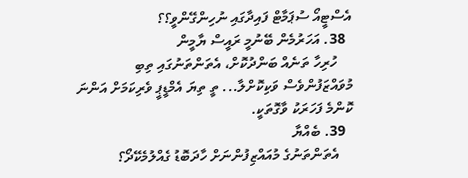އެސްޓީއޯ ސުޕަމާޓް ފައިދާގައި ނުހިންގޭންވީ؟؟
  38. އަހަރުމެން ބޭނުމީ ރައީސް ޔާމީން
    ހުރިހާ ތަނެއް ބަންދުކޮށް، އެތަންތަނުގައި ތިބި މުވައްޒަފުންވެސް ވަކިކޮށްލާ... ތީ ތިޔަ އެމްޑީޕީ ވެރިކަމަށް އަންނަ ކޮންމެ ފަހަރަކު ވާގޮތަކީ.
  39. ބެއްޔާ
    އެތަންތަނުގެ މުއައްޒިފުންނަށް ހާދަބޮޑު ގެއްލުމެކޭދޯ؟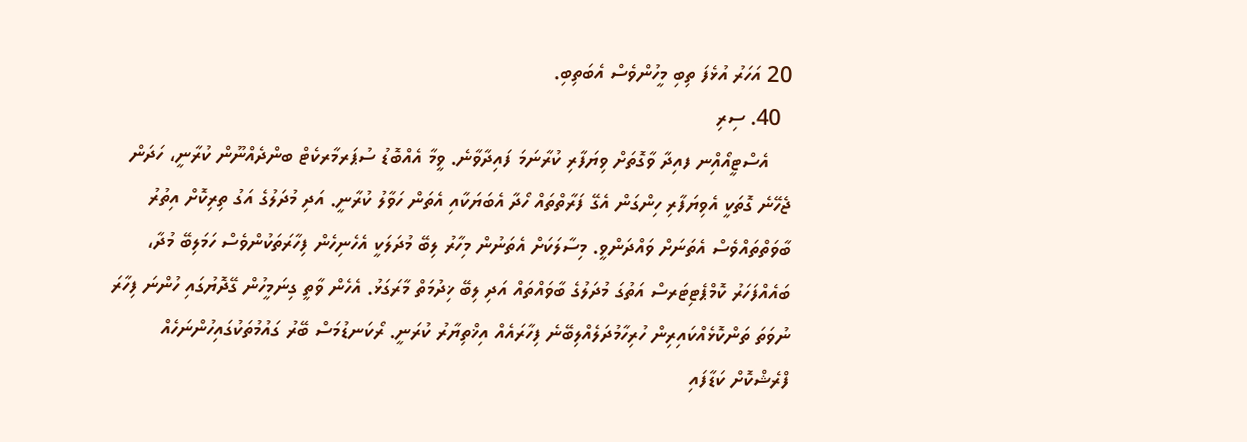20 އަހަރު އުޅެފަ ތިބި މީހުންވެސް އެބަތިބި.
  40. ސިރި
    އެސްޓީއޯއިްނ ފއިދާ ވާގޮތަށް ވިޔަފާރި ކުރާނަމަ ފައިދާވާނެ. ވީމާ އެއްބޮޑު ސުޕަރމާރކެޓް ބންދެއްނޫން ކުރާނީ، ހަދަން ޖެހޭނެ ގޮތަކީ އެވިޔަފާރި ހިންގަން އެގޭ ފަރާތްތައް ހޯދާ އެބަޔަކާއި އެތަން ހަވާލު ކުރާނީ. އަދި މުދަލުގެ އަގު ތިރިކޮށް އިތުރު ބާވަތްތައްވެސް އެތަނަށް ވައްދަންވީ. މިސާލަކަށް އެތަނުން މިހާރު ލިބޭ މުދަލަކީ އެހެނިހެން ފިހާރަތަކުންވެސް ހަމަލިބޭ މުދާ، ބައެއްފަހަރު ކޮމްޕެޓިޓަރސް އަތުގަ މުދަލުގެ ބާވައްތައް އަދި ލިބޭ ޚިދުމަތް މާރަގަޅު. އެހެން ވާތީ ގިނަމީހުން ގޭދޮޔުގައި ހުންނަ ފިހާރަ ނުވަތަ ތަންކޮޅެއްކައިރިން ހުރިހާމުދަލެއްލިބޭނެ ފިހާރައެއް އިޚްތިޔާރު ކުރަނީ. ރޯކަނޑުމަސް ބޭރު ގައުމުތަކުގައިހުންނަހެއް ފްރެޝްކޮށް ކަޑާފައި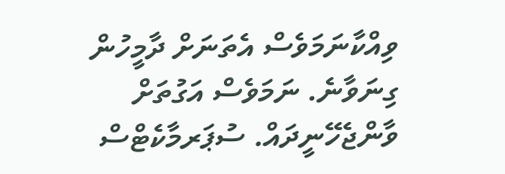ވިއްކާނަމަވެސް އެތަނަށް ދާމީހުން ގިނަވާނެ. ނަމަވެސް އަގުތަށް ވާންޖެހޭނީދައް. ސުޕަރމާކެޓްސް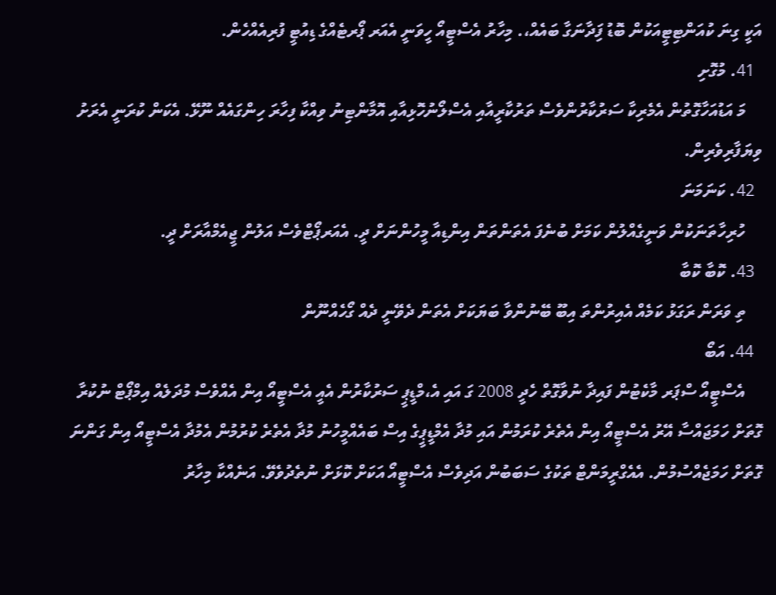އަކީ ގިނަ ކުއަންޓިޓީއަކުން ބޮޑު ފަިދާނަގާ ބައެއް،. މިހާރު އެސްޓީއޯ ހީވަނީ އެއަރ ޕޯރޓެއްގެ ޑިއުޓީ ފުރިއެއްހެން.
  41. މުގޮށި
    މަ އަޑުއަހާގޮތުން އެމެރިކާ ސަރުކާރުންވެސް ތަރުކާރީއާއި އެސްލޯނުހޮޅިއާއި އޮމާންޓިނު ވިއްކާ ފިހާރަ ހިންގައެއް ނޫޅޭ. އެކަން ކުރަނީ އެރަށު ވިޔަފާރިވެރިން.
  42. ކަނަމަނަ
    ހުރިހާތަނަކުން ވަނީގެއްލުން ކަމަށް ބުނެފަ އެތަންތަން އިންޑިއާ މީހުންނަށް ދީ. އެއަރޕޯޓްވެސް އަލުން ޖީއެމްއާރަށް ދީ.
  43. ކޮބާ ކޮބާ
    ތި ވަރަން ރަގަޅު ކަމެއް އެއިރުންތަ އިބޫ ބޭނުންވާ ބަޔަކަށް އެތަން ދެވޭނީ ދެއް ގޯހެއްނޫން
  44. އަބޯ
    އެސްޓީއޯ ސްޕަރ މާކެޓުން ފައިދާ ނުވާގޮތް ހެދީ 2008 ގަ އައި އެ،މްޑީޕީ ސަރުކާރުން އެއީ އެސްޓީއޯ އިން އެއްވެސް މުދަލެއް އިމްޕޯޓް ނުކުރާ ގޮތަށް ހަމަޖައްސާ އޭރު އެސްޓީއޯ އިން އެތެރެ ކުރަމުން އައި މުދާ އެމްޑީޕީގެ އިސް ބައެއްމީހުނު މުދާ އެތެރެ ކުރުމުން އެމުދާ އެސްޓީއޯ އިން ގަންނަ ގޮތަށް ހަމަޖެއްސުމުން. އެއެގްރީމަންޓް ތަކުގެ ސަބަބުން އަދިވެސް އެސްޓީއޯ އަކަށް ކޮޅަށް ނުތެދުވެވޭ. އަނެއްކާ މިހާރު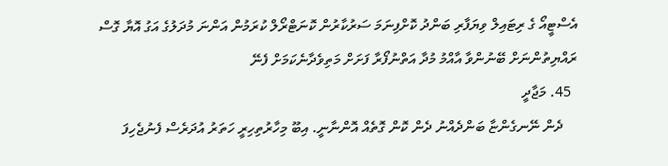އެސްޓީއޯ ގެ ރިޓައިލް ވިޔަފާރި ބަންދު ކޮށްފިނަމަ ސަރުކާރުން ކޮނަޓްރޯލް ކުރަމުން އަންނަ މުދަލުގެ އަގު އޮޔާ ގޮސް ރައްޔިތުންނަށް ބޭނުންވާ އާއްމު މުދާ އަތްނުފޯރާ ފަށަށް މަތިވެދާނެކަމަށް ފެނޭ
  45. މަޖާދީ
    ދެން ނޭނގެންޏާ ބަންދެއްނު ދެން ކޮން ގޮތެއް އޮންނާނީ. އިބޫ މިހާރުތިހިރީ ހަތަރު އުދަރެސް ފެނުޖެހިފަ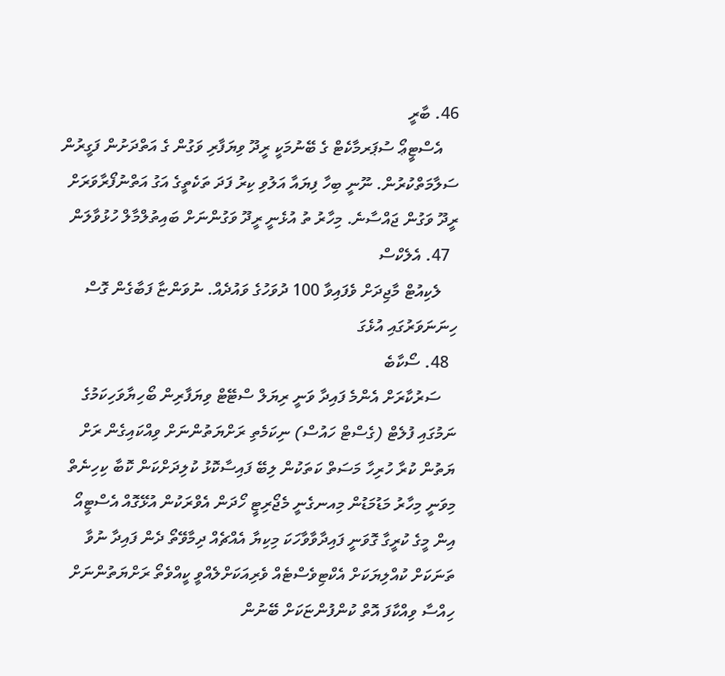46. ބާރީ
    އެސްޓީޢޯ ސުޕަރމާކެޓް ގެ ބޭނުމަކީ ރީދޫ ވިޔަފާރި ވަގުން ގެ އަތްދަށުން ފަގީރުން ސަލާމަތްކުރުން. ނޫނީ ބިހާ ފިޔައާ އަލުވި ކިރު ފަދަ ތަކެތީގެ އަގު އަތްނުފޯރާވަރަށް ރީދޫ ވަގުން ޖައްސާނެ. މިހާރު ތު އުޅެނީ ރީދޫ ވަގުންނަށް ބައިތުލްމާލް ހުޅުވާލަން
  47. އެލެކްސް
    ލެކިއުޓް މާޖިދަށް ވެފައިވާ 100 ދުވަހުގެ ވައުދެއް. ނުވަންޏާ ފަބާގެން ގޮސް ހިނަނަވަރުގައި އުޅެގަ
  48. ސޯކާބެ
    ސަރުކާރަށް އެންމެ ފައިދާ ވަނީ ރިޔަލް ސްޓޭޓް ވިޔަފާރިން ބޯހިޔާވަހިކަމުގެ ނަމުގައި ފުލެޓް (ގެސްޓް ހައުސް) ނިކަމެތި ރަށްޔަތުންނަށް ވިއްކައިގެން ރަށް ޔަތުން ކުރާ ހުރިހާ މަސަތް ކަތަކުން ލިބޭ ފައިސާކޮޅު ކުލިދަށްކަން ކޮބާ ކިހިނެތް މިވަނީ މިހާރު މަޑުމަޑުން މިއނގެނީ މެޖޯރިޓީ ހޯދަން އެވްރަކުން އުޅޭގޮއް އެސްޓީއޯ އިން މީގެ ކުރީގާ ގޮވަނީ ފައިދާވާވާހަކަ މިކިޔާ އެއްޗެއް ދިމާވޭތޯ ދެން ފައިދާ ނުވާ ތަނަކަށް ކުއްލިޔަކަށް އެކްޓިވެސްޓެއް ވެރިއަކަށްލެއްވީ ކީއްވެތޯ ރަށްޔަތުންނަށް ހިއްސާ ވިއްކާފަ އޮތް ކުންފުންޏަކަށް ބޭނުން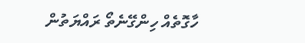ހާގޮތެއް ހިންގޭނެތޯ ރައްޔަތުން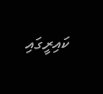ކައިރީގައި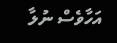އަހާވެސް ނުލާ